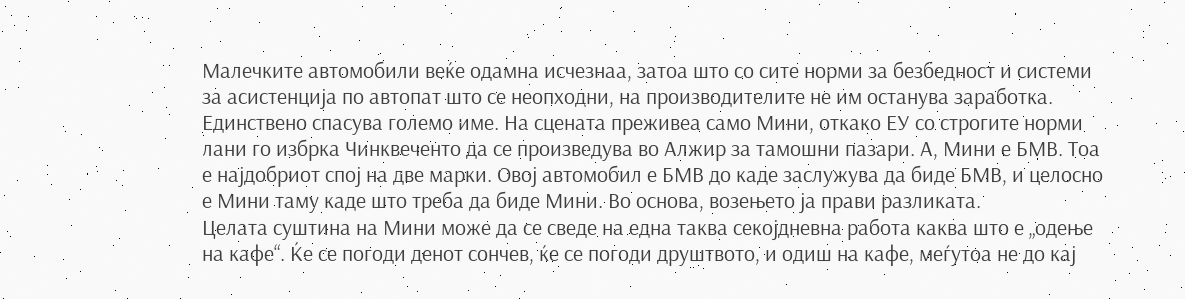Малечките автомобили веќе одамна исчезнаа, затоа што со сите норми за безбедност и системи за асистенција по автопат што се неопходни, на производителите не им останува заработка. Единствено спасува големо име. На сцената преживеа само Мини, откако ЕУ со строгите норми лани го избрка Чинквеченто да се произведува во Алжир за тамошни пазари. А, Мини е БМВ. Тоа е најдобриот спој на две марки. Овој автомобил е БМВ до каде заслужува да биде БМВ, и целосно е Мини таму каде што треба да биде Мини. Во основа, возењето ја прави разликата.
Целата суштина на Мини може да се сведе на една таква секојдневна работа каква што е „одење на кафе“. Ќе се погоди денот сончев, ќе се погоди друштвото, и одиш на кафе, меѓутоа не до кај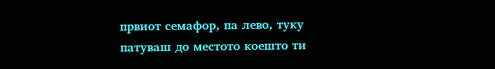првиот семафор, па лево, туку патуваш до местото коешто ти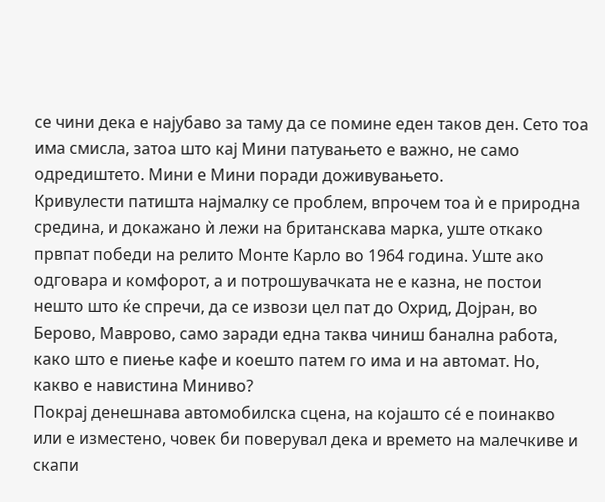се чини дека е најубаво за таму да се помине еден таков ден. Сето тоа има смисла, затоа што кај Мини патувањето е важно, не само одредиштето. Мини е Мини поради доживувањето.
Кривулести патишта најмалку се проблем, впрочем тоа ѝ е природна средина, и докажано ѝ лежи на британскава марка, уште откако првпат победи на релито Монте Карло во 1964 година. Уште ако одговара и комфорот, а и потрошувачката не е казна, не постои нешто што ќе спречи, да се извози цел пат до Охрид, Дојран, во Берово, Маврово, само заради една таква чиниш банална работа, како што е пиење кафе и коешто патем го има и на автомат. Но, какво е навистина Миниво?
Покрај денешнава автомобилска сцена, на којашто сé е поинакво или е изместено, човек би поверувал дека и времето на малечкиве и скапи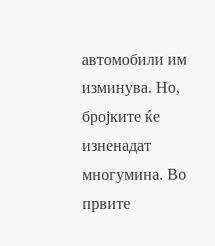автомобили им изминува. Но, бројките ќе изненадат многумина. Во првите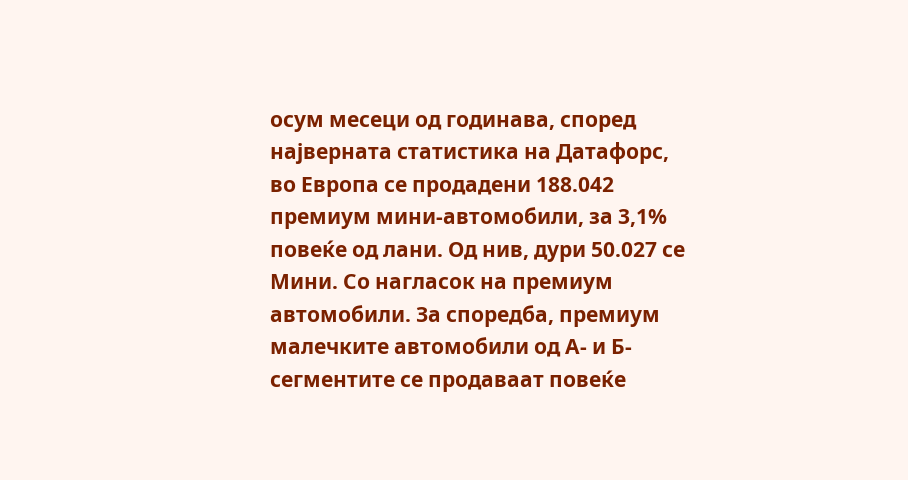осум месеци од годинава, според најверната статистика на Датафорс, во Европа се продадени 188.042 премиум мини-автомобили, за 3,1% повеќе од лани. Од нив, дури 50.027 се Мини. Со нагласок на премиум автомобили. За споредба, премиум малечките автомобили од А- и Б-сегментите се продаваат повеќе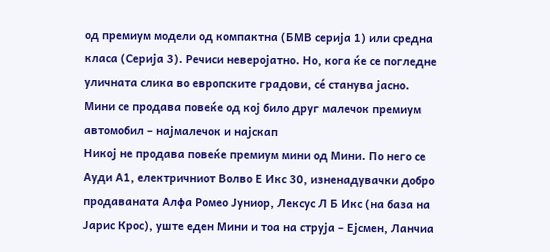од премиум модели од компактна (БМВ серија 1) или средна класа (Серија 3). Речиси неверојатно. Но, кога ќе се погледне уличната слика во европските градови, сé станува јасно.
Мини се продава повеќе од кој било друг малечок премиум автомобил – најмалечок и најскап
Никој не продава повеќе премиум мини од Мини. По него се Ауди А1, електричниот Волво Е Икс 30, изненадувачки добро продаваната Алфа Ромео Јуниор, Лексус Л Б Икс (на база на Јарис Крос), уште еден Мини и тоа на струја – Ејсмен, Ланчиа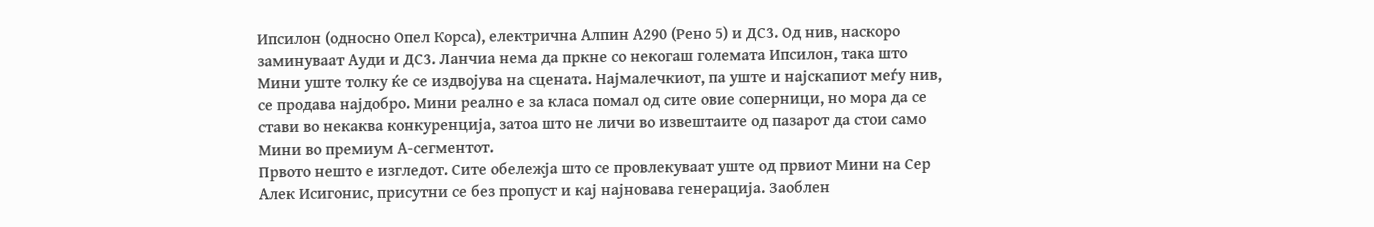Ипсилон (односно Опел Корса), електрична Алпин А290 (Рено 5) и ДС3. Од нив, наскоро заминуваат Ауди и ДС3. Ланчиа нема да пркне со некогаш големата Ипсилон, така што Мини уште толку ќе се издвојува на сцената. Најмалечкиот, па уште и најскапиот меѓу нив, се продава најдобро. Мини реално е за класа помал од сите овие соперници, но мора да се стави во некаква конкуренција, затоа што не личи во извештаите од пазарот да стои само Мини во премиум А-сегментот.
Првото нешто е изгледот. Сите обележја што се провлекуваат уште од првиот Мини на Сер Алек Исигонис, присутни се без пропуст и кај најновава генерација. Заоблен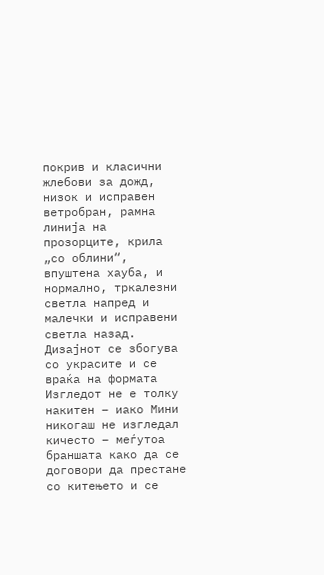покрив и класични жлебови за дожд, низок и исправен ветробран, рамна линија на прозорците, крила „со облини“, впуштена хауба, и нормално, тркалезни светла напред и малечки и исправени светла назад.
Дизајнот се збогува со украсите и се враќа на формата
Изгледот не е толку накитен – иако Мини никогаш не изгледал кичесто – меѓутоа браншата како да се договори да престане со китењето и се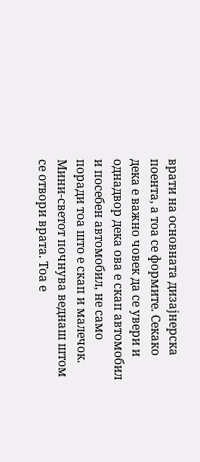врати на основната дизајнерска поента, а тоа се формите. Секако дека е важно човек да се увери и однадвор дека ова е скап автомобил и посебен автомобил, не само поради тоа што е скап и малечок.
Мини-светот почнува веднаш штом се отвори врата. Тоа е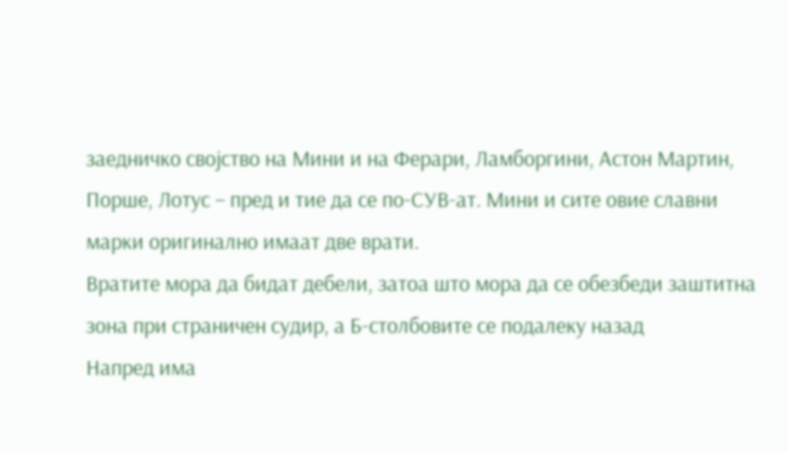заедничко својство на Мини и на Ферари, Ламборгини, Астон Мартин, Порше, Лотус – пред и тие да се по-СУВ-ат. Мини и сите овие славни марки оригинално имаат две врати.
Вратите мора да бидат дебели, затоа што мора да се обезбеди заштитна зона при страничен судир, а Б-столбовите се подалеку назад
Напред има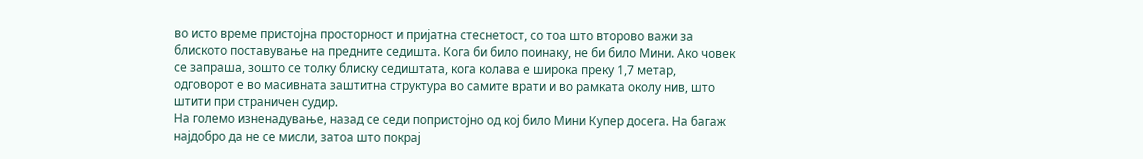во исто време пристојна просторност и пријатна стеснетост, со тоа што второво важи за блиското поставување на предните седишта. Кога би било поинаку, не би било Мини. Ако човек се запраша, зошто се толку блиску седиштата, кога колава е широка преку 1,7 метар, одговорот е во масивната заштитна структура во самите врати и во рамката околу нив, што штити при страничен судир.
На големо изненадување, назад се седи попристојно од кој било Мини Купер досега. На багаж најдобро да не се мисли, затоа што покрај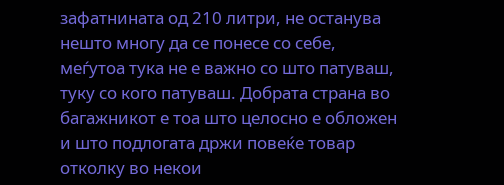зафатнината од 210 литри, не останува нешто многу да се понесе со себе, меѓутоа тука не е важно со што патуваш, туку со кого патуваш. Добрата страна во багажникот е тоа што целосно е обложен и што подлогата држи повеќе товар отколку во некои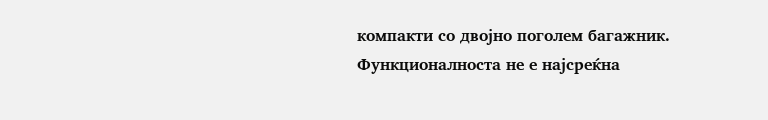компакти со двојно поголем багажник. Функционалноста не е најсреќна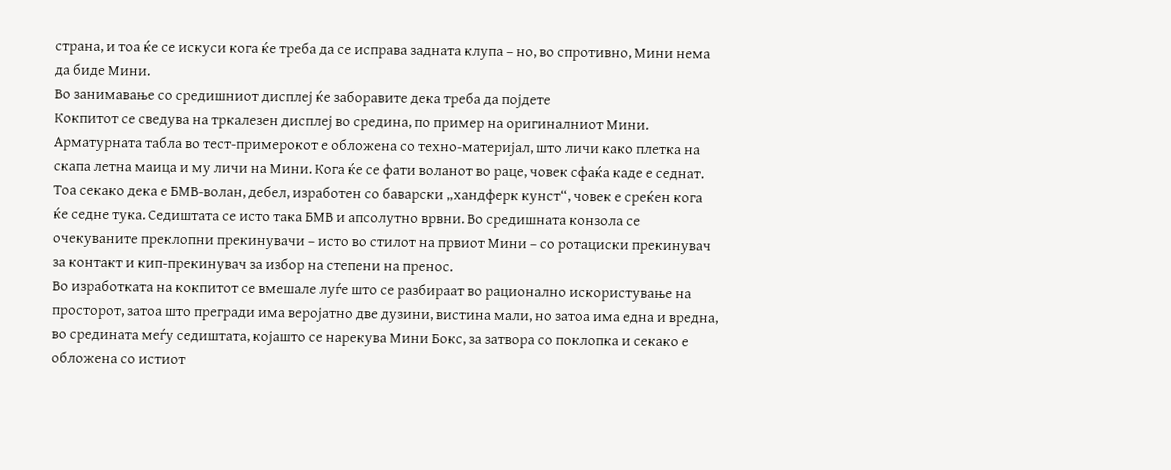страна, и тоа ќе се искуси кога ќе треба да се исправа задната клупа – но, во спротивно, Мини нема да биде Мини.
Во занимавање со средишниот дисплеј ќе заборавите дека треба да појдете
Кокпитот се сведува на тркалезен дисплеј во средина, по пример на оригиналниот Мини. Арматурната табла во тест-примерокот е обложена со техно-материјал, што личи како плетка на скапа летна маица и му личи на Мини. Кога ќе се фати воланот во раце, човек сфаќа каде е седнат. Тоа секако дека е БМВ-волан, дебел, изработен со баварски „хандферк кунст“, човек е среќен кога ќе седне тука. Седиштата се исто така БМВ и апсолутно врвни. Во средишната конзола се очекуваните преклопни прекинувачи – исто во стилот на првиот Мини – со ротациски прекинувач за контакт и кип-прекинувач за избор на степени на пренос.
Во изработката на кокпитот се вмешале луѓе што се разбираат во рационално искористување на просторот, затоа што прегради има веројатно две дузини, вистина мали, но затоа има една и вредна, во средината меѓу седиштата, којашто се нарекува Мини Бокс, за затвора со поклопка и секако е обложена со истиот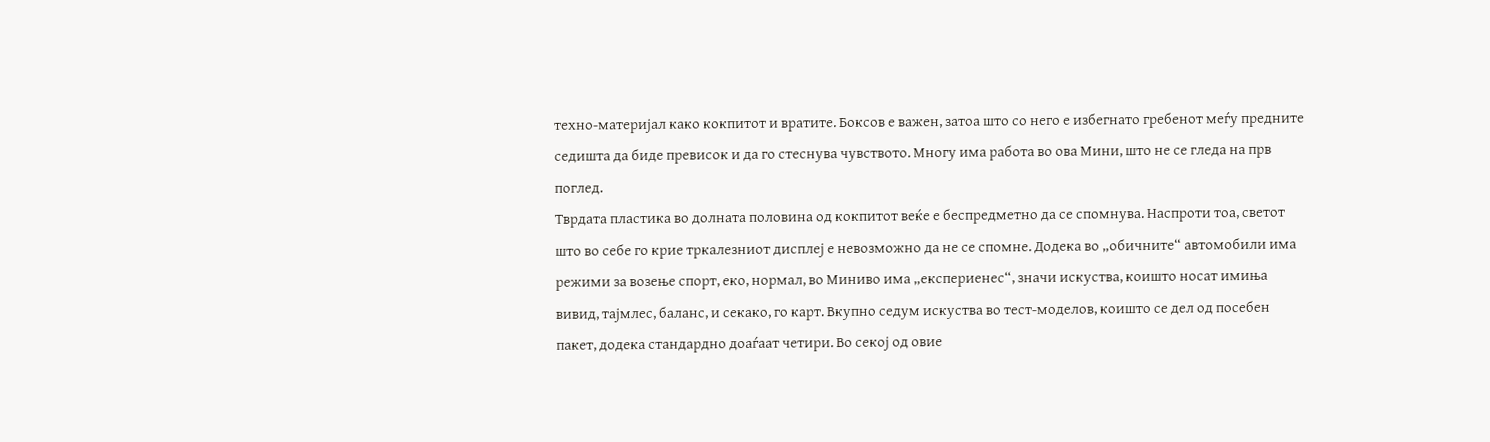техно-материјал како кокпитот и вратите. Боксов е важен, затоа што со него е избегнато гребенот меѓу предните седишта да биде превисок и да го стеснува чувството. Многу има работа во ова Мини, што не се гледа на прв поглед.
Тврдата пластика во долната половина од кокпитот веќе е беспредметно да се спомнува. Наспроти тоа, светот што во себе го крие тркалезниот дисплеј е невозможно да не се спомне. Додека во „обичните“ автомобили има режими за возење спорт, еко, нормал, во Миниво има „експериенес“, значи искуства, коишто носат имиња вивид, тајмлес, баланс, и секако, го карт. Вкупно седум искуства во тест-моделов, коишто се дел од посебен пакет, додека стандардно доаѓаат четири. Во секој од овие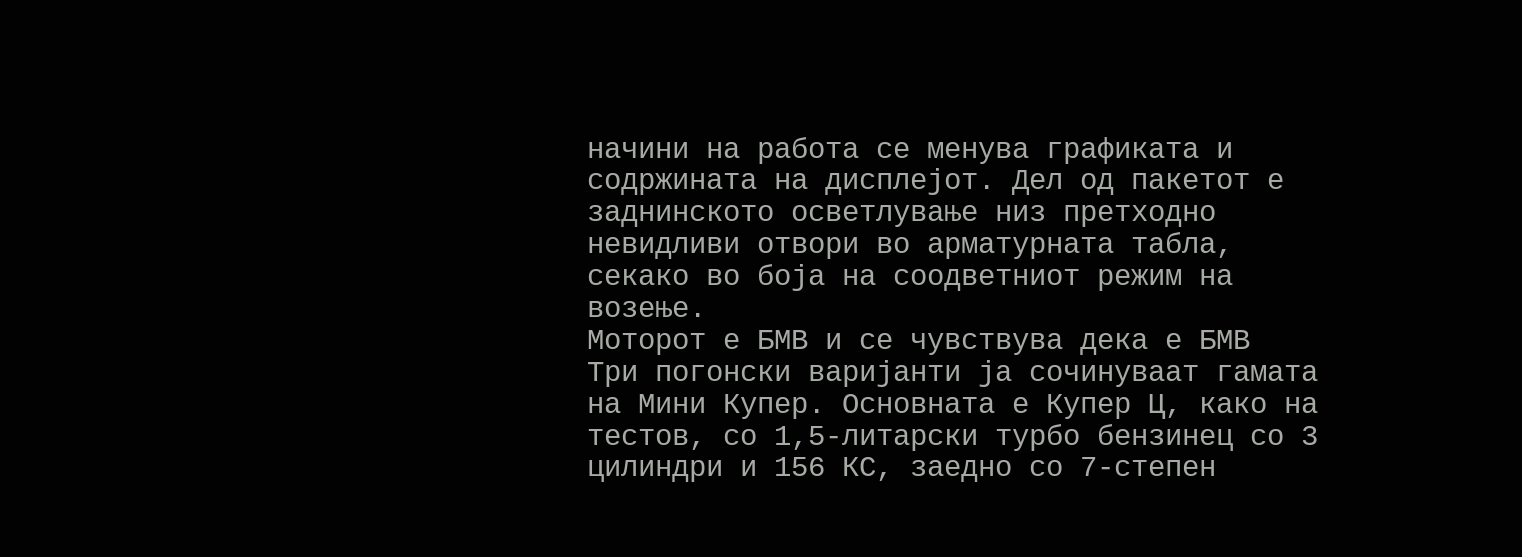начини на работа се менува графиката и содржината на дисплејот. Дел од пакетот е заднинското осветлување низ претходно невидливи отвори во арматурната табла, секако во боја на соодветниот режим на возење.
Моторот е БМВ и се чувствува дека е БМВ
Три погонски варијанти ја сочинуваат гамата на Мини Купер. Основната е Купер Ц, како на тестов, со 1,5-литарски турбо бензинец со 3 цилиндри и 156 КС, заедно со 7-степен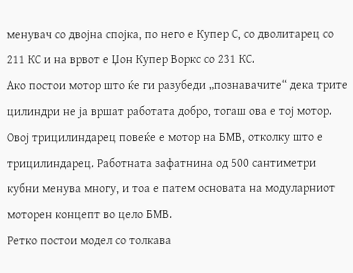менувач со двојна спојка, по него е Купер С, со дволитарец со 211 КС и на врвот е Џон Купер Воркс со 231 КС.
Ако постои мотор што ќе ги разубеди „познавачите“ дека трите цилиндри не ја вршат работата добро, тогаш ова е тој мотор. Овој трицилиндарец повеќе е мотор на БМВ, отколку што е трицилиндарец. Работната зафатнина од 500 сантиметри кубни менува многу, и тоа е патем основата на модуларниот моторен концепт во цело БМВ.
Ретко постои модел со толкава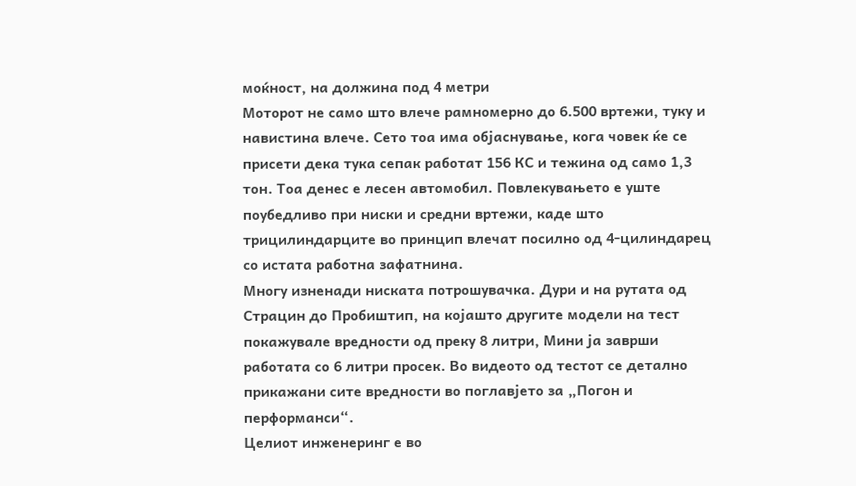моќност, на должина под 4 метри
Моторот не само што влече рамномерно до 6.500 вртежи, туку и навистина влече. Сето тоа има објаснување, кога човек ќе се присети дека тука сепак работат 156 КС и тежина од само 1,3 тон. Тоа денес е лесен автомобил. Повлекувањето е уште поубедливо при ниски и средни вртежи, каде што трицилиндарците во принцип влечат посилно од 4-цилиндарец со истата работна зафатнина.
Многу изненади ниската потрошувачка. Дури и на рутата од Страцин до Пробиштип, на којашто другите модели на тест покажувале вредности од преку 8 литри, Мини ја заврши работата со 6 литри просек. Во видеото од тестот се детално прикажани сите вредности во поглавјето за „Погон и перформанси“.
Целиот инженеринг е во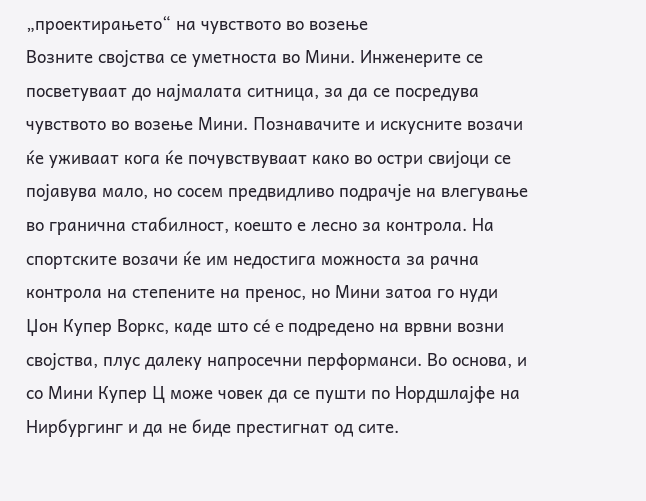„проектирањето“ на чувството во возење
Возните својства се уметноста во Мини. Инженерите се посветуваат до најмалата ситница, за да се посредува чувството во возење Мини. Познавачите и искусните возачи ќе уживаат кога ќе почувствуваат како во остри свијоци се појавува мало, но сосем предвидливо подрачје на влегување во гранична стабилност, коешто е лесно за контрола. На спортските возачи ќе им недостига можноста за рачна контрола на степените на пренос, но Мини затоа го нуди Џон Купер Воркс, каде што сé e подредено на врвни возни својства, плус далеку напросечни перформанси. Во основа, и со Мини Купер Ц може човек да се пушти по Нордшлајфе на Нирбургинг и да не биде престигнат од сите.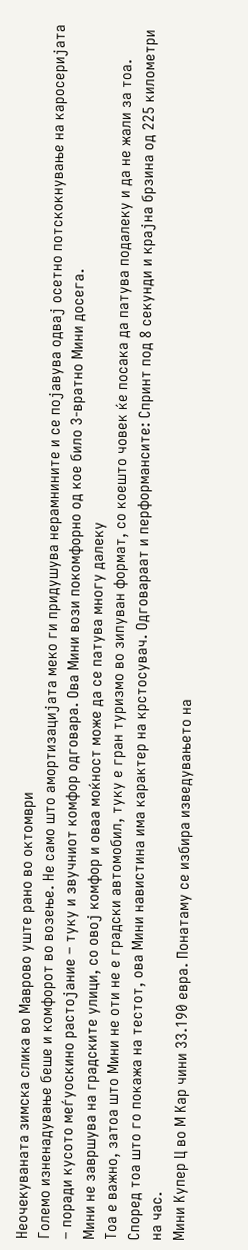Неочекуваната зимска слика во Маврово уште рано во октомври
Големо изненадување беше и комфорот во возење. Не само што амортизацијата меко ги придушува нерамнините и се појавува одвај осетно потскокнување на каросеријата – поради кусото меѓуоскино растојание – туку и звучниот комфор одговара. Ова Мини вози покомфорно од кое било 3-вратно Мини досега.
Мини не завршува на градските улици, со овој комфор и оваа моќност може да се патува многу далеку
Тоа е важно, затоа што Мини не оти не е градски автомобил, туку е гран туризмо во зипуван формат, со коешто човек ќе посака да патува подалеку и да не жали за тоа. Според тоа што го покажа на тестот, ова Мини навистина има карактер на крстосувач. Одговараат и перформансите: Спринт под 8 секунди и крајна брзина од 225 километри на час.
Мини Купер Ц во М Кар чини 33.190 евра. Понатаму се избира изведувањето на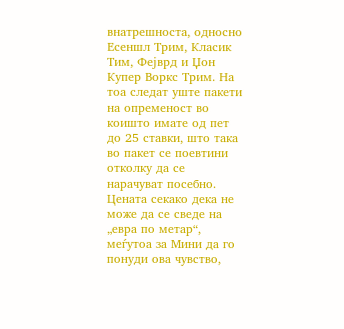внатрешноста, односно Есеншл Трим, Класик Тим, Фејврд и Џон Купер Воркс Трим. На тоа следат уште пакети на опременост во коишто имате од пет до 25 ставки, што така во пакет се поевтини отколку да се нарачуват посебно. Цената секако дека не може да се сведе на „евра по метар“, меѓутоа за Мини да го понуди ова чувство,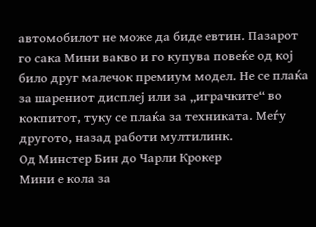автомобилот не може да биде евтин. Пазарот го сака Мини вакво и го купува повеќе од кој било друг малечок премиум модел. Не се плаќа за шарениот дисплеј или за „играчките“ во кокпитот, туку се плаќа за техниката. Меѓу другото, назад работи мултилинк.
Од Минстер Бин до Чарли Крокер
Мини е кола за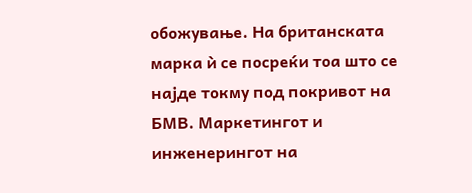обожување. На британската марка ѝ се посреќи тоа што се најде токму под покривот на БМВ. Маркетингот и инженерингот на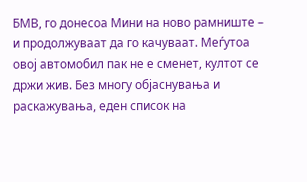БМВ, го донесоа Мини на ново рамниште – и продолжуваат да го качуваат. Меѓутоа овој автомобил пак не е сменет, култот се држи жив. Без многу објаснувања и раскажувања, еден список на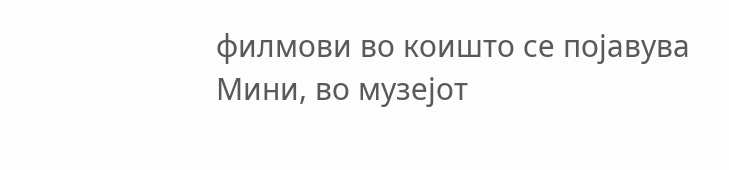филмови во коишто се појавува Мини, во музејот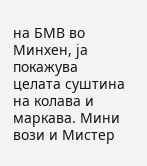на БМВ во Минхен, ја покажува целата суштина на колава и маркава. Мини вози и Мистер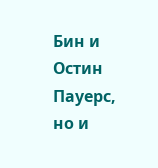Бин и Остин Пауерс, но и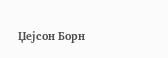Џејсон Борн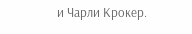и Чарли Крокер.